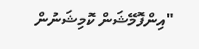"އިންފޮމޭޝަން ކޮމިޝަނުން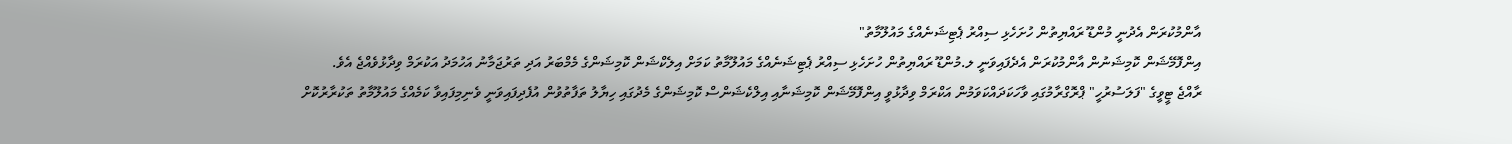އާންމުކުރަން އެދުނީ މުންޑޫ ރައްޔިތުން ހުށަހެޅި ސިއްރު ޕެޓިޝަނެއްގެ މައުލޫމާތު"
އިންފޮމޭޝަން ކޮމިޝަނުން އާންމުކުރަން އެދެފައިވަނީ ލ.މުންޑޫ ރައްޔިތުން ހުށަހެޅި ސިއްރު ޕެޓިޝަނެއްގެ މައުލޫމާތު ކަމަށް އިލެކްޝަން ކޮމިޝަންގެ މެމްބަރު އަދި ތަރުޖަމާނު އަހުމަދު އަކުރަމް ވިދާޅުވެއްޖެ އެވެ.
ރާއްޖެ ޓީވީގެ "ފަލަސުރުހީ" ޕްރޮގްރާމުގައި ވާހަކަދައްކަވަމުން އަކްރަމް ވިދާޅުވީ އިންފޮމޭޝަން ކޮމިޝަނާއި އިލްކެޝަންސް ކޮމިޝަންގެ މެދުގައި ހިޔާލު ތަފާތުވުން އުފެދިފައިވަނީ ވެނިމިފައިވާ ކަމެއްގެ މައުލޫމާތު ތަކުރާރުކޮށް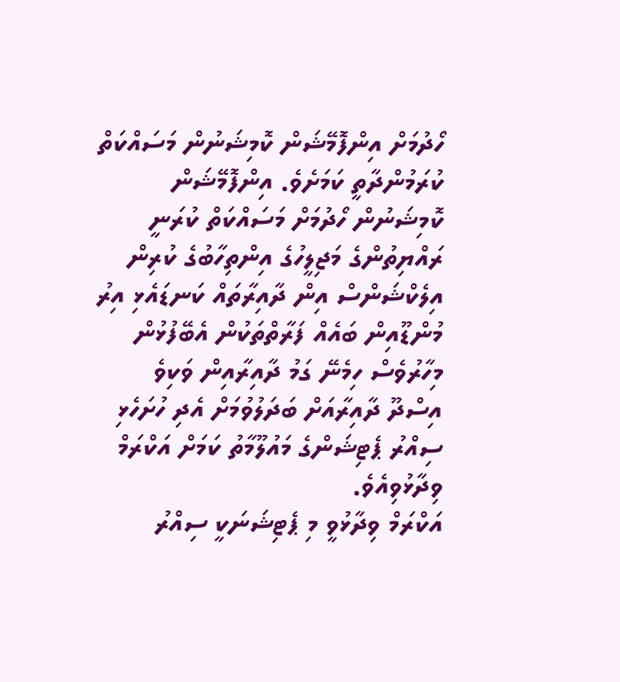ހޯދުމަށް އިންފޮމޭޝަން ކޮމިޝަނުން މަސައްކަތް ކުރަމުންދާތީ ކަމަށެވެ. އިންފޮމޭޝަން ކޮމިޝަނުން ހޯދުމަށް މަސައްކަތް ކުރަނީ ރައްޔިތުންގެ މަޖިލީހުގެ އިންތިހާބުގެ ކުރިން އިލެކްޝަންސް އިން ދާއިރާތައް ކަނޑައެޅި އިރު މުންޑޫއިން ބައެއް ފަރާތްތަކުން އެބޭފުޅުން މިހާރުވެސް ހިމެނޭ ގަމު ދާއިރާއިން ވަކިވެ އިސްދޫ ދާއިރާއަށް ބަދަލުވުމަށް އެދި ހުށަހެޅި ސިއްރު ޕެޓިޝަންގެ މައުލޫމާތު ކަމަށް އަކްރަމް ވިދާޅުވިއެވެ.
އަކްރަމް ވިދާޅުވީ މި ޕެޓިޝަނަކީ ސިއްރު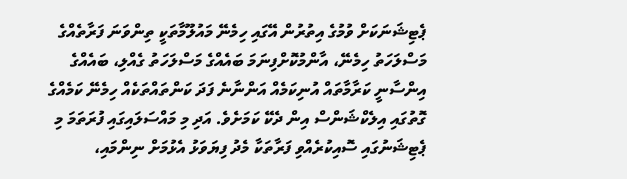ޕެޓިޝަނަކަށް ވުމުގެ އިތުރުން އޭގައި ހިމެނޭ މައުލޫމާތަކީ ތިންވަނަ ފަރާތެއްގެ މަސްލަހަތު ހިމެނޭ، އާންމުކޮށްފިނަމަ ބައެއްގެ މަސްލަހަތު ގެއްލި، ބައެއްގެ އިންސާނީ ކަރާމާތައް އުނިކަމެއް އަންނާނެ ފަދަ ކަންތައްތަކެއް ހިމެނޭ ކަމެއްގެ ގޮތުގައި އިލެކްޝަންސް އިން ދެކޭ ކަމަށެވެ. އަދި މި މައްސަލައިގައި ފުރަތަމަ މި ޕެޓިޝަނުގައި ސޮއިކުރެއްވި ފަރާތަކާ މެދު ފިޔަވަޅު އެޅުމަށް ނިންމައި،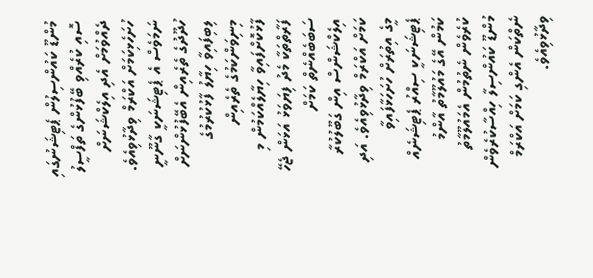މުންޑޫ ކައުންސިލުން ޕެޓިޝަނުގައި ސޮއި ކުރެއްވި ބޭފުޅުންގެ ތަފްސީލު ދެއްވުމަށް އެދި އިލެކްޝަނަށް ހުށަހެޅިކަމަށް އަކްރަމް ވިދާޅުވިއެވެ. ނަމަވެސް އެ ޕެޓިޝަނަކީ ގާނޫނީ ހުދޫދުގެ ތެރެއިން އެބޭފުޅުންނަށް ލިބިފައިވާ ހިޔާލު ފާޅުކުރުމުގެ މިނިވަންކަމުގެ ތެރެއިން ފާޅުކޮށްފައިވާ ހިޔާލެއްކަމުން މި ފަރާތްތަކާ މެދު ފިޔަވަޅު އަޅަން ޖެހޭ ސަބަބެއްނެތް ކަމަށް އިލެކްޝަންސް އިން ގަބޫލުކުރާ ކަމަށް އަކްރަމް ވިދާޅުވިއެވެ. އަދި މީގެ އިތުރަށް ހުށަހަޅާފައިވާ ޕެޓިޝަނަކީ ސިއްރު ޕެޓިޝަނެއް ކަމުން އޭގެ މައުލޫމާތު އާންމު ކުރެވެން ނެތުމުން އެމައުލޫމާތު މުންޑޫ ކައުންސިލާ ހިއްސާކުރެވެން ނެތްކަން އެންގި ކަމަށް އަކްރަމް ވިދާޅުވިއެވެ.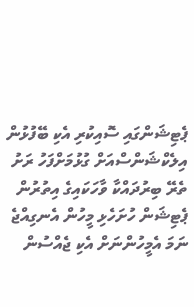ޕެޓިޝަންގައި ސޮއިކުރި އެކި ބޭފުޅުން އިލެކްޝަންސްއަށް ގުޅުމަށްފަހު ރަށު ތެރޭ ބިރުދައްކާ ވާހަކައިގެ އިތުރުން ޕެޓިޝަން ހުށަހެޅި މީހުން އެނގިއްޖެ ނަމަ އެމީހުންނަށް އެކި ޖެއްސުން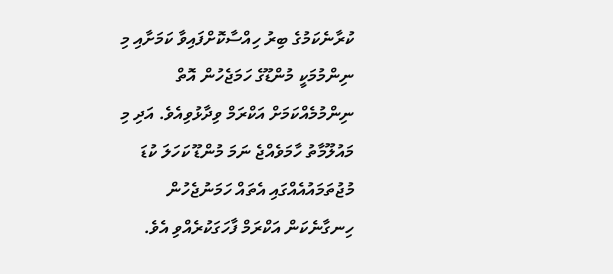ކުރާނެކަމުގެ ބިރު ހިއްސާކޮށްފައިވާ ކަމަށާއި މި ނިންމުމަކީ މުންޑޫގެ ހަމަޖެހުން އޮތް ނިންމުމެއްކަމަށް އަކްރަމް ވިދާޅުވިއެވެ. އަދި މި މައުލޫމާތު ހާމަވެއްޖެ ނަމަ މުންޑޫ ކަހަލަ ކުޑަ މުޖުތަމައުއެއްގައި އެތައް ހަމަނުޖެހުން ހިނގާނެކަން އަކްރަމް ފާހަގަކުރެއްވި އެވެ.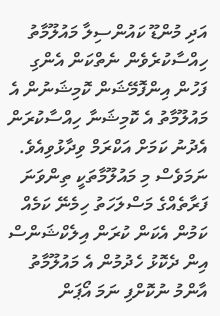އަދި މުންޑޫ ކައުންސިލާ މައުލޫމާތު ހިއްސާކުރެވެން ނެތްކަން އެންގި ފަހުން އިންފޮމޭޝަން ކޮމިޝަނުން އެ މައުލޫމާތު އެ ކޮމިޝަނާ ހިއްސާކުރަން އެދުނު ކަމަށް އަކްރަމް ވިދާޅުވިއެވެ. ނަމަވެސް މި މައުލޫމާތަކީ ތިންވަނަ ފަރާތެއްގެ މަސްލަހަތު ހިމެނޭ ކަމެއް ކަމުން އެކަން ކުރަން އިލެކްޝަންސް އިން ދެކޮޅު ހެދުމުން އެ މައުލޫމާތު އާންމު ނުކޮށްފި ނަމަ އޯޕަން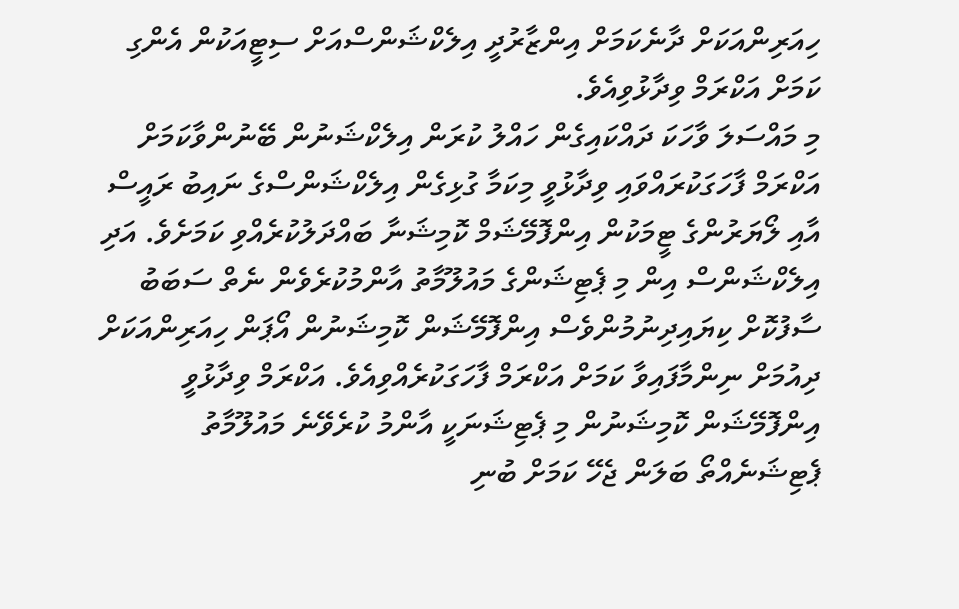ހިއަރިންއަކަށް ދާނެކަމަށް އިންޒާރުދީ އިލެކްޝަންސްއަށް ސިޓީއަކުން އެންގި ކަމަށް އަކްރަމް ވިދާޅުވިއެވެ.
މި މައްސަލަ ވާހަކަ ދައްކައިގެން ހައްލު ކުރަން އިލެކްޝަނުން ބޭނުންވާކަމަށް އަކްރަމް ފާހަގަކުރައްވައި ވިދާޅުވީ މިކަމާ ގުޅިގެން އިލެކްޝަންސްގެ ނައިބު ރައީސް އާއި ލޯޔަރުންގެ ޓީމަކުން އިންފޮމޭޝަމް ކޮމިޝަނާ ބައްދަލުކުރެއްވި ކަމަށެވެ. އަދި އިލެކްޝަންސް އިން މި ޕެޓިޝަންގެ މައުލޫމާތު އާންމުކުރެވެން ނެތް ސަބަބު ސާފުކޮށް ކިޔައިދިނުމުންވެސް އިންފޮމޭޝަން ކޮމިޝަނުން އޯޕަން ހިއަރިންއަކަށް ދިއުމަށް ނިންމާފައިވާ ކަމަށް އަކްރަމް ފާހަގަކުރެއްވިއެވެ. އަކްރަމް ވިދާޅުވީ އިންފޮމޭޝަން ކޮމިޝަނުން މި ޕެޓިޝަނަކީ އާންމު ކުރެވޭނެ މައުލޫމާތު ޕެޓިޝަނެއްތޯ ބަލަން ޖެހޭ ކަމަށް ބުނި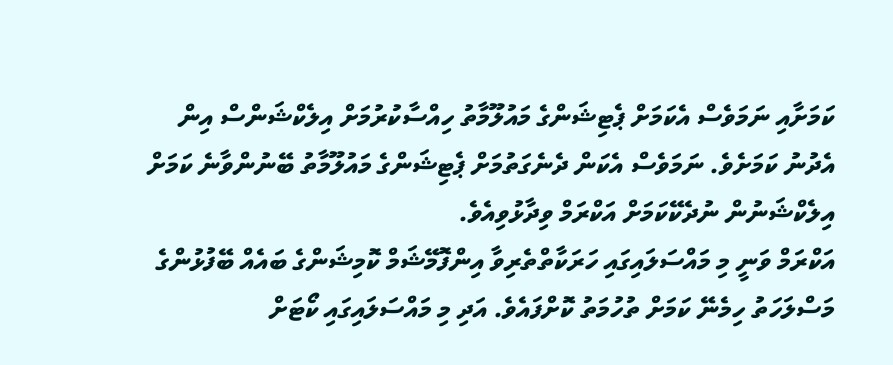ކަމަށާއި ނަމަވެސް އެކަމަށް ޕެޓިޝަންގެ މައުލޫމާތު ހިއްސާކުރުމަށް އިލެކްޝަންސް އިން އެދުނު ކަމަށެވެ. ނަމަވެސް އެކަން ދެނެގަތުމަށް ޕެޓިޝަންގެ މައުލޫމާތު ބޭނުންވާނެ ކަމަށް އިލެކްޝަނުން ނުދެކޭކަމަށް އަކްރަމް ވިދާޅުވިއެވެ.
އަކްރަމް ވަނީ މި މައްސަލައިގައި ހަރަކާތްތެރިވާ އިންފޮމޭޝަމް ކޮމިޝަންގެ ބައެއް ބޭފުޅުންގެ މަސްލަހަތު ހިމެނޭ ކަމަށް ތުހުމަތު ކޮށްފައެވެ. އަދި މި މައްސަލައިގައި ކޯޓަށް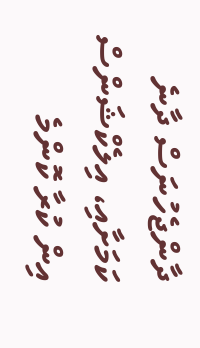ދާންޖެހުނަސް ދާނެ ކަމަށާއި، އިލެކްޝަންސް އިން ކުރާ ކޮންމެ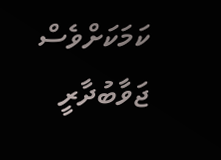ކަމަކަށްވެސް ޖަވާބުދާރީ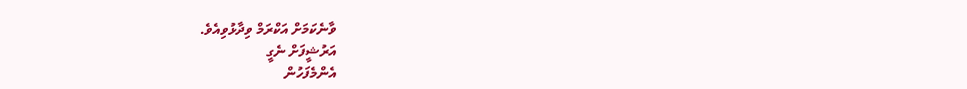ވާނެކަމަށް އަކްރަމް ވިދާޅުވިއެވެ.
އަރުޝީފަށް ނެގީ
އެންމެފަހުން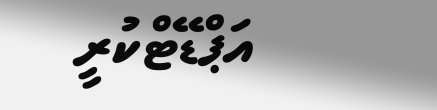އަޕްޑޭޓްކުރީ